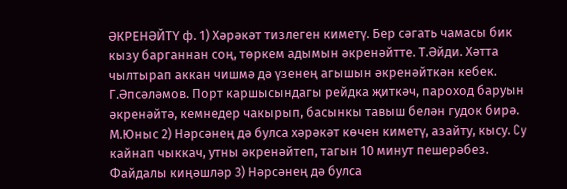ӘКРЕНӘЙТҮ ф. 1) Хәрәкәт тизлеген киметү. Бер сәгать чамасы бик кызу барганнан соң, төркем адымын әкренәйтте. Т.Әйди. Хәтта чылтырап аккан чишмә дә үзенең агышын әкренәйткән кебек. Г.Әпсәләмов. Порт каршысындагы рейдка җиткәч, пароход баруын әкренәйтә, кемнедер чакырып, басынкы тавыш белән гудок бирә. М.Юныс 2) Нәрсәнең дә булса хәрәкәт көчен киметү, азайту, кысу. Cy кайнап чыккач, утны әкренәйтеп, тагын 10 минут пешерәбез. Файдалы киңәшләр 3) Нәрсәнең дә булса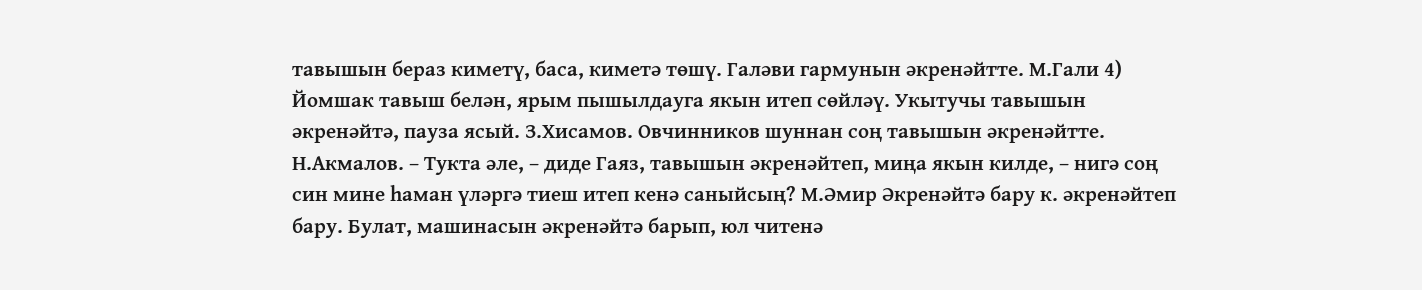тавышын бераз киметү, баса, киметә төшү. Галәви гармунын әкренәйтте. М.Гали 4) Йомшак тавыш белән, ярым пышылдауга якын итеп сөйләү. Укытучы тавышын әкренәйтә, пауза ясый. З.Хисамов. Овчинников шуннан соң тавышын әкренәйтте. Н.Акмалов. – Тукта әле, – диде Гаяз, тавышын әкренәйтеп, миңа якын килде, – нигә соң син мине һаман үләргә тиеш итеп кенә саныйсың? М.Әмир Әкренәйтә бару к. әкренәйтеп бару. Булат, машинасын әкренәйтә барып, юл читенә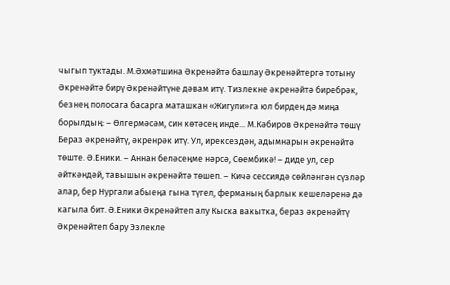чыгып туктады. М.Әхмәтшина Әкренәйтә башлау Әкренәйтергә тотыну Әкренәйтә бирү Әкренәйтүне дәвам итү. Тизлекне әкренәйтә биребрәк, безнең полосага басарга маташкан «Жигули»га юл бирдең дә миңа борылдың: – Өлгермәсәм, син көтәсең инде... М.Кәбиров Әкренәйтә төшү Бераз әкренәйтү, әкренрәк итү. Ул, ирексездән, адымнарын әкренәйтә төште. Ә.Еники. – Аннан беләсеңме нәрсә, Сөембикә! – диде ул, сер әйткәндәй, тавышын әкренәйтә төшеп. – Кичә сессиядә сөйләнгән сүзләр алар, бер Нургали абыеңа гына түгел, ферманың барлык кешеләренә дә кагыла бит. Ә.Еники Әкренәйтеп алу Кыска вакытка, бераз әкренәйтү Әкренәйтеп бару Эзлекле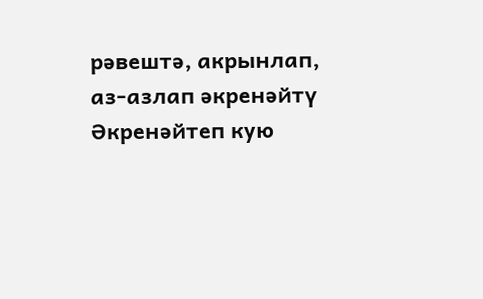рәвештә, акрынлап, аз-азлап әкренәйтү Әкренәйтеп кую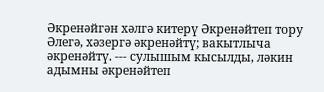Әкренәйгән хәлгә китерү Әкренәйтеп тору Әлегә, хәзергә әкренәйтү; вакытлыча әкренәйтү. --- сулышым кысылды, ләкин адымны әкренәйтеп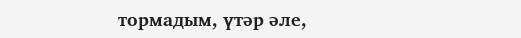тормадым, үтәр әле,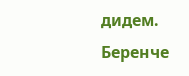дидем. Беренче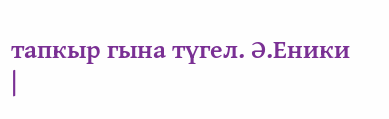тапкыр гына түгел. Ә.Еники |